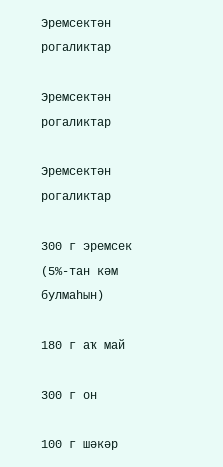Эремсектән рогаликтар

Эремсектән рогаликтар

Эремсектән рогаликтар

300 г эремсек (5%-тан кәм булмаһын)

180 г аҡ май

300 г он

100 г шәкәр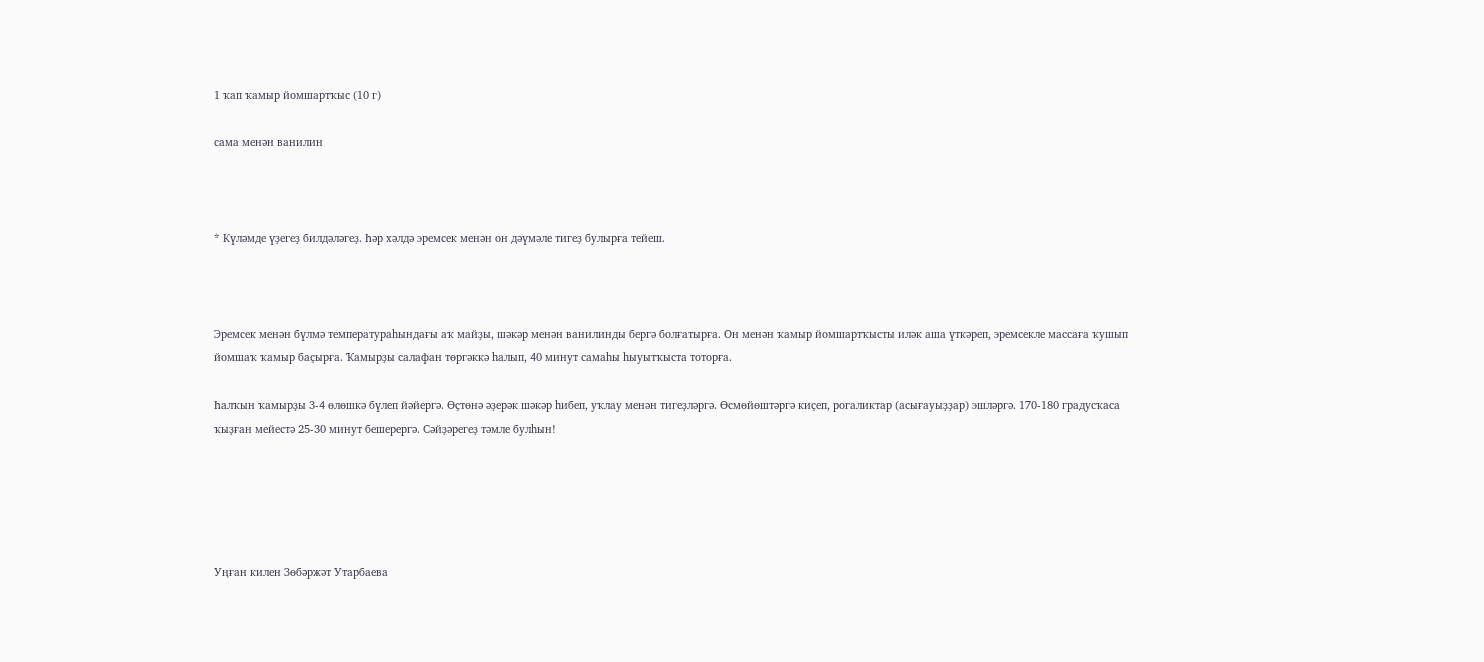1 ҡап ҡамыр йомшартҡыс (10 г)

сама менән ванилин



* Күләмде үҙегеҙ билдәләгеҙ. Һәр хәлдә эремсек менән он дәүмәле тигеҙ булырға тейеш.



Эремсек менән бүлмә температураһындағы аҡ майҙы, шәкәр менән ванилинды бергә болғатырға. Он менән ҡамыр йомшартҡысты иләк аша үткәреп, эремсекле массаға ҡушып йомшаҡ ҡамыр баҫырға. Ҡамырҙы салафан төргәккә һалып, 40 минут самаһы һыуытҡыста тоторға.

Һалҡын ҡамырҙы 3-4 өлөшкә бүлеп йәйергә. Өҫтөнә әҙерәк шәкәр һибеп, уҡлау менән тигеҙләргә. Өсмөйөштәргә киҫеп, рогаликтар (асығауыҙҙар) эшләргә. 170-180 градусҡаса ҡыҙған мейестә 25-30 минут бешерергә. Сәйҙәрегеҙ тәмле булһын!





Уңған килен Зөбәржәт Утарбаева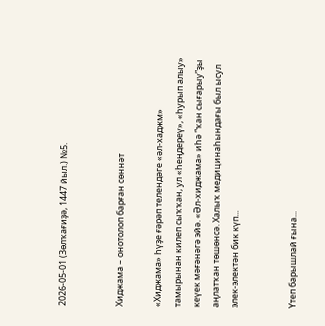2026-05-01 (Зөлҡағиҙә, 1447 йыл.) №5.


Хиджама – онотолоп барған сөннәт

«Хиджама» һүҙе ғәрәп телендәге «әл-хаджм» тамырынан килеп сыҡҡан, ул «һеңдереү», «һурып алыу» кеүек мәғәнәгә эйә. «Әл-хиджама» иһә “ҡан сығарыу”ҙы аңлатҡан төшөнсә. Халыҡ медицинаһындағы был ысул элек-электән бик күп...


Үтеп барышлай ғына...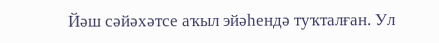Йәш сәйәхәтсе аҡыл эйәһендә туҡталған. Ул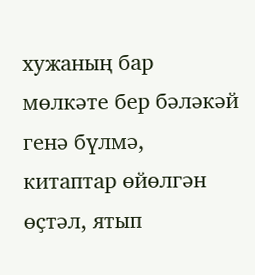хужаның бар мөлкәте бер бәләкәй генә бүлмә, китаптар өйөлгән өҫтәл, ятып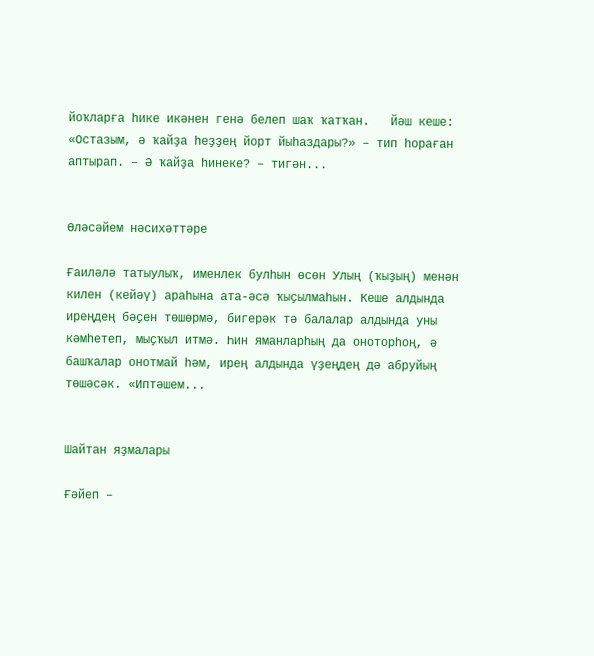йоҡларға һике икәнен генә белеп шаҡ ҡатҡан.   Йәш кеше: «Остазым, ә ҡайҙа һеҙҙең йорт йыһаздары?» – тип һораған аптырап. – Ә ҡайҙа һинеке? – тигән...


Өләсәйем нәсихәттәре

Ғаиләлә татыулыҡ, именлек булһын өсөн Улың (ҡыҙың) менән килен (кейәү) араһына ата-әсә ҡыҫылмаһын. Кеше алдында иреңдең бәҫен төшөрмә, бигерәк тә балалар алдында уны кәмһетеп, мыҫҡыл итмә. Һин яманларһың да оноторһоң, ә башҡалар онотмай һәм, ирең алдында үҙеңдең дә абруйың төшәсәк. «Иптәшем...


Шайтан яҙмалары

Ғәйеп –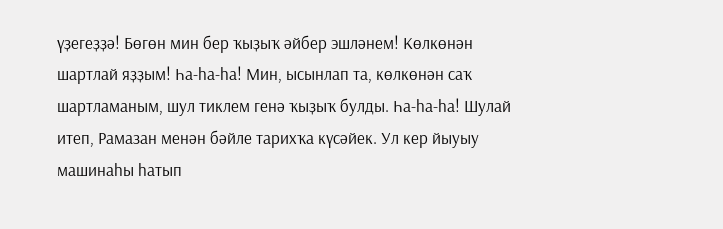үҙегеҙҙә! Бөгөн мин бер ҡыҙыҡ әйбер эшләнем! Көлкөнән шартлай яҙҙым! Һа-һа-һа! Мин, ысынлап та, көлкөнән саҡ шартламаным, шул тиклем генә ҡыҙыҡ булды. Һа-һа-һа! Шулай итеп, Рамазан менән бәйле тарихҡа күсәйек. Ул кер йыуыу машинаһы һатып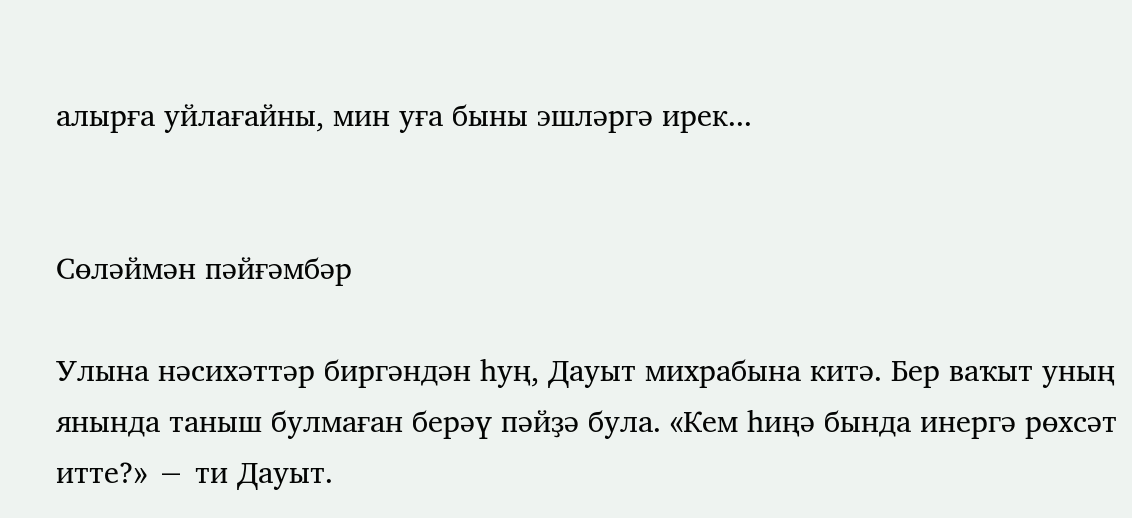алырға уйлағайны, мин уға быны эшләргә ирек...


Сөләймән пәйғәмбәр

Улына нәсихәттәр биргәндән һуң, Дауыт михрабына китә. Бер ваҡыт уның янында таныш булмаған берәү пәйҙә була. «Кем һиңә бында инергә рөхсәт итте?» − ти Дауыт.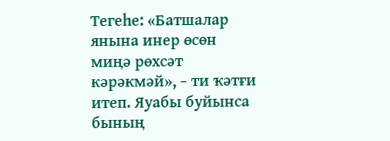Тегеһе: «Батшалар янына инер өсөн миңә рөхсәт кәрәкмәй», − ти ҡәтғи итеп. Яуабы буйынса бының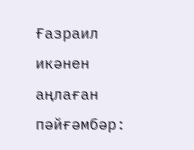Ғазраил икәнен аңлаған пәйғәмбәр: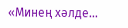«Минең хәлде...